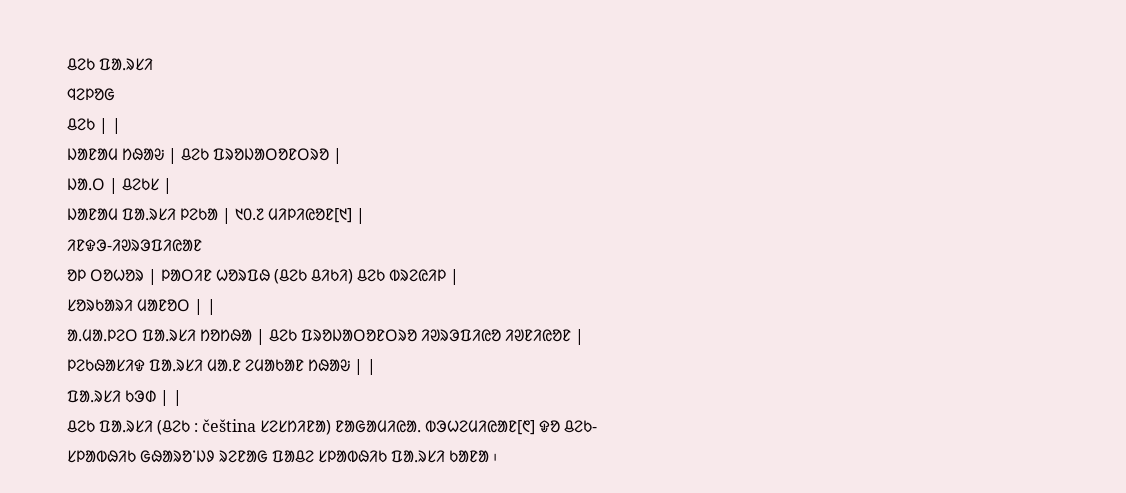ᱪᱮᱠ ᱯᱟᱹᱨᱥᱤ
ᱧᱮᱞᱚᱜ
ᱪᱮᱠ | |
ᱡᱟᱱᱟᱢ ᱴᱷᱟᱶ | ᱪᱮᱠ ᱯᱨᱚᱡᱟᱛᱚᱱᱛᱨᱚ |
ᱡᱟᱹᱛ | ᱪᱮᱠᱥ |
ᱡᱟᱱᱟᱢ ᱯᱟᱹᱨᱥᱤ ᱞᱮᱠᱟ | ᱑᱐.᱗ ᱢᱤᱞᱤᱭᱚᱱ[᱑] |
ᱤᱱᱫᱳ-ᱤᱣᱨᱳᱯᱤᱭᱟᱱ
ᱚᱞ ᱛᱚᱦᱚᱨ | ᱞᱟᱛᱤᱱ ᱦᱚᱨᱯᱷ (ᱪᱮᱠ ᱪᱤᱠᱤ) ᱪᱮᱠ ᱵᱨᱮᱭᱤᱞ |
ᱥᱚᱨᱠᱟᱨᱤ ᱢᱟᱱᱚᱛ | |
ᱟᱹᱢᱟᱹᱞᱮᱛ ᱯᱟᱹᱨᱥᱤ ᱴᱚᱴᱷᱟ | ᱪᱮᱠ ᱯᱨᱚᱡᱟᱛᱚᱱᱛᱨᱚ ᱤᱣᱨᱳᱯᱤᱭᱚ ᱤᱣᱱᱤᱭᱚᱱ |
ᱞᱮᱠᱷᱟᱥᱤᱫ ᱯᱟᱹᱨᱥᱤ ᱢᱟᱹᱱ ᱮᱢᱟᱠᱟᱱ ᱴᱷᱟᱶ | |
ᱯᱟᱹᱨᱥᱤ ᱠᱳᱰ | |
ᱪᱮᱠ ᱯᱟᱹᱨᱥᱤ (ᱪᱮᱠ : čeština ᱥᱮᱥᱴᱤᱱᱟ) ᱱᱟᱜᱟᱢᱤᱭᱟᱹ ᱵᱳᱦᱮᱢᱤᱭᱟᱱ[᱖] ᱫᱚ ᱪᱮᱠ-ᱥᱞᱟᱵᱷᱤᱠ ᱜᱷᱟᱨᱚᱸᱡᱽ ᱨᱮᱱᱟᱜ ᱯᱟᱪᱮ ᱥᱞᱟᱵᱷᱤᱠ ᱯᱟᱹᱨᱥᱤ ᱠᱟᱱᱟ ᱾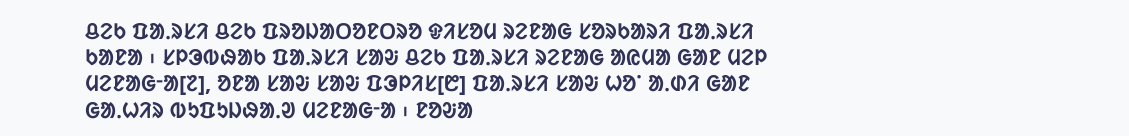ᱪᱮᱠ ᱯᱟᱹᱨᱥᱤ ᱪᱮᱠ ᱯᱨᱚᱡᱟᱛᱚᱱᱛᱨᱚ ᱫᱤᱥᱚᱢ ᱨᱮᱱᱟᱜ ᱥᱚᱨᱠᱟᱨᱤ ᱯᱟᱹᱨᱥᱤ ᱠᱟᱱᱟ ᱾ ᱥᱞᱳᱵᱷᱟᱠ ᱯᱟᱹᱨᱥᱤ ᱥᱟᱶ ᱪᱮᱠ ᱯᱟᱹᱨᱥᱤ ᱨᱮᱱᱟᱜ ᱟᱭᱢᱟ ᱜᱟᱱ ᱢᱮᱞ ᱢᱮᱱᱟᱜᱼᱟ[᱗], ᱚᱱᱟ ᱥᱟᱶ ᱥᱟᱶ ᱯᱳᱞᱤᱥ[᱘] ᱯᱟᱹᱨᱥᱤ ᱥᱟᱶ ᱦᱚᱸ ᱟᱹᱰᱤ ᱜᱟᱱ ᱜᱟᱹᱦᱤᱨ ᱵᱩᱯᱩᱡᱷᱟᱹᱣ ᱢᱮᱱᱟᱜᱼᱟ ᱾ ᱱᱚᱶᱟ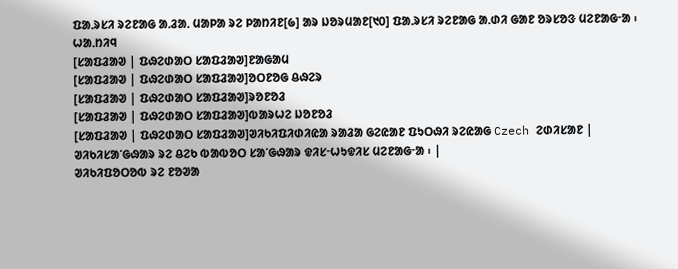ᱯᱟᱹᱨᱥᱤ ᱨᱮᱱᱟᱜ ᱟᱹᱲᱟᱹ ᱢᱟᱞᱟ ᱨᱮ ᱞᱟᱴᱤᱱ[᱙] ᱟᱨ ᱡᱚᱨᱢᱟᱱ[᱑᱐] ᱯᱟᱹᱨᱥᱤ ᱨᱮᱱᱟᱜ ᱟᱹᱰᱤ ᱜᱟᱱ ᱚᱨᱥᱚᱝ ᱢᱮᱱᱟᱜᱼᱟ ᱾
ᱦᱟᱹᱴᱤᱧ
[ᱥᱟᱯᱲᱟᱣ | ᱯᱷᱮᱰᱟᱛ ᱥᱟᱯᱲᱟᱣ]ᱱᱟᱜᱟᱢ
[ᱥᱟᱯᱲᱟᱣ | ᱯᱷᱮᱰᱟᱛ ᱥᱟᱯᱲᱟᱣ]ᱚᱛᱱᱚᱜ ᱪᱷᱮᱨ
[ᱥᱟᱯᱲᱟᱣ | ᱯᱷᱮᱰᱟᱛ ᱥᱟᱯᱲᱟᱣ]ᱨᱚᱱᱚᱲ
[ᱥᱟᱯᱲᱟᱣ | ᱯᱷᱮᱰᱟᱛ ᱥᱟᱯᱲᱟᱣ]ᱵᱟᱨᱦᱮ ᱡᱚᱱᱚᱲ
[ᱥᱟᱯᱲᱟᱣ | ᱯᱷᱮᱰᱟᱛ ᱥᱟᱯᱲᱟᱣ]ᱣᱤᱠᱤᱯᱤᱰᱤᱭᱟ ᱨᱟᱲᱟ ᱜᱮᱭᱟᱱ ᱯᱩᱛᱷᱤ ᱨᱮᱭᱟᱜ Czech ᱮᱰᱤᱥᱟᱱ |
ᱣᱤᱠᱤᱥᱟᱸᱜᱷᱟᱨ ᱨᱮ ᱪᱮᱠ ᱵᱟᱵᱚᱛ ᱥᱟᱸᱜᱷᱟᱨ ᱫᱤᱥᱼᱦᱩᱫᱤᱥ ᱢᱮᱱᱟᱜᱼᱟ ᱾ |
ᱣᱤᱠᱤᱯᱚᱛᱚᱵ ᱨᱮ ᱱᱚᱣᱟ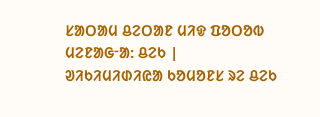ᱥᱟᱛᱟᱢ ᱪᱮᱛᱟᱱ ᱢᱤᱫ ᱯᱚᱛᱚᱵ ᱢᱮᱱᱟᱜᱼᱟ: ᱪᱮᱠ |
ᱣᱤᱠᱤᱢᱤᱰᱤᱭᱟ ᱠᱚᱢᱚᱱᱥ ᱨᱮ ᱪᱮᱠ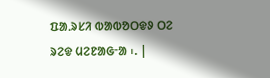ᱯᱟᱹᱨᱥᱤ ᱵᱟᱵᱚᱛᱫᱽ ᱛᱮ ᱨᱮᱫ ᱢᱮᱱᱟᱜᱼᱟ ᱾. |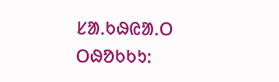ᱥᱟᱹᱠᱷᱭᱟᱹᱛ
ᱛᱷᱚᱠᱠᱩ: